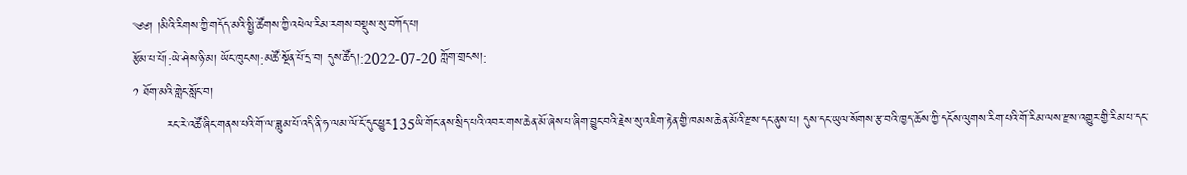༄༅། །མིའི་རིགས་ཀྱི་གདོད་མའི་སྤྱི་ཚོགས་ཀྱི་འཕེལ་རིམ་རགས་བསྡུས་སུ་བཀོད་པ།
རྩོམ་པ་པོ།:ཡེ་ཤེས་ཉི་མ། ཡོང་ཁུངས།:མཚོ་སྔོན་པོ་དྲ་བ། དུས་ཚོད།:2022-07-20 ཀློག་གྲངས།:
༡ ཐོག་མའི་གླེང་སློང་བ།
        རང་རེ་འཚོ་ཞིང་གནས་པའི་གོ་ལ་ཟླུམ་པོ་འདི་ནི་ཧ་ལམ་ལོ་ངོ་དུང་ཕྱུར135ཡི་གོང་ནས་སྲིད་པའི་འབར་གས་ཆེན་མོ་ཞེས་པ་ཞིག་བྱུང་བའི་རྗེས་སུ་འཇིག་རྟེན་གྱི་ཁམས་ཆེན་མོའི་རྫས་དང་ནུས་པ། དུས་དང་ཡུལ་སོགས་རྩ་བའི་ཁྱད་ཆོས་ཀྱི་དངོས་ལུགས་རིག་པའི་གོ་རིམ་ལས་རྫས་འགྱུར་གྱི་རིམ་པ་དང་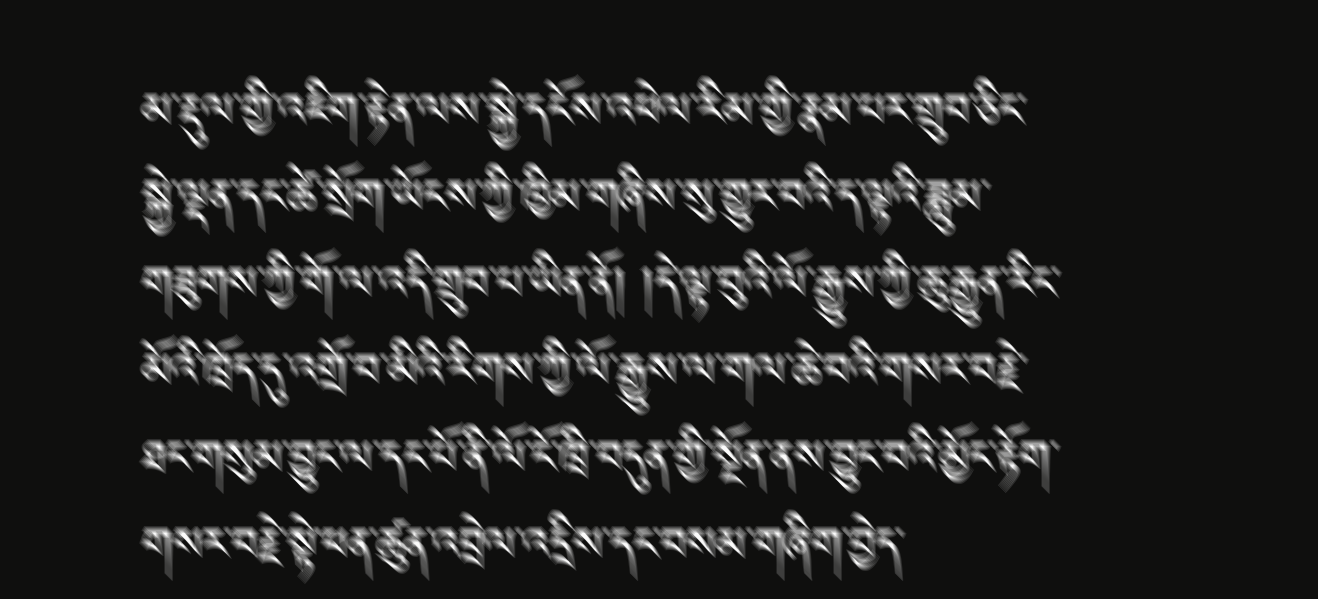མ་རྡུལ་གྱི་འཇིག་རྟེན་ལས་སྐྱེ་དངོས་འཕེལ་རིམ་གྱི་རྣམ་པར་གྲུབ་ཅིང་སྐྱེ་ལྡན་དང་ཚེ་སྲོག་ཡོངས་ཀྱི་ཁྱིམ་གཞིས་སུ་གྱུར་བའི་ད་ལྟའི་ཟླུམ་གཟུགས་ཀྱི་གོ་ལ་འདི་གྲུབ་པ་ཡིན་ནོ། །དེ་ལྟ་བུའི་ལོ་རྒྱུས་ཀྱི་ཆུ་རྒྱུན་རིང་མོའི་ཁྲོད་དུ་འགྲོ་བ་མིའི་རིགས་ཀྱི་ལོ་རྒྱུས་ལ་གལ་ཆེ་བའི་གསར་བརྗེ་ཐང་གསུམ་བྱུང་ལ་དང་པོ་ནི་ལོ་ངོ་ཁྲི་བདུན་གྱི་སྔོན་ནས་བྱུང་བའི་མྱོང་རྟོག་གསར་བརྗེ་སྟེ་ཕན་ཚུན་འབྲེལ་འདྲིས་དང་བསམ་གཞིག་བྱེད་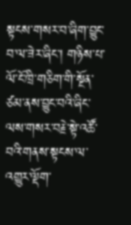སྟངས་གསར་བ་ཞིག་བྱུང་བ་ལ་ཟེར་ཞིང་། གཉིས་པ་ལོ་ངོ་ཁྲི་གཅིག་གི་སྔོན་ཙམ་ནས་བྱུང་བའི་ཞིང་ལས་གསར་བརྗེ་སྟེ་འཚོ་བའི་གནས་སྟངས་ལ་འགྱུར་ལྡོག་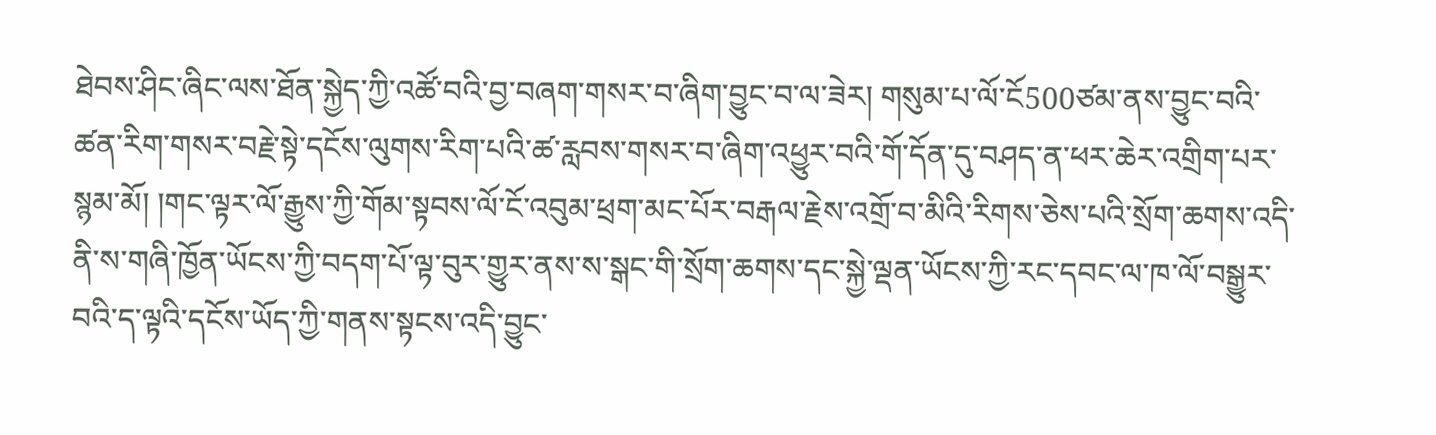ཐེབས་ཤིང་ཞིང་ལས་ཐོན་སྐྱེད་ཀྱི་འཚོ་བའི་བྱ་བཞག་གསར་བ་ཞིག་བྱུང་བ་ལ་ཟེར། གསུམ་པ་ལོ་ངོ500ཙམ་ནས་བྱུང་བའི་ཚན་རིག་གསར་བརྗེ་སྟེ་དངོས་ལུགས་རིག་པའི་ཚ་རླབས་གསར་བ་ཞིག་འཕྱུར་བའི་གོ་དོན་དུ་བཤད་ན་ཕར་ཆེར་འགྲིག་པར་སྙམ་མོ། །གང་ལྟར་ལོ་རྒྱུས་ཀྱི་གོམ་སྟབས་ལོ་ངོ་འབུམ་ཕྲག་མང་པོར་བརྒལ་རྗེས་འགྲོ་བ་མིའི་རིགས་ཅེས་པའི་སྲོག་ཆགས་འདི་ནི་ས་གཞི་ཁྱོན་ཡོངས་ཀྱི་བདག་པོ་ལྟ་བུར་གྱུར་ནས་ས་སྒང་གི་སྲོག་ཆགས་དང་སྐྱེ་ལྡན་ཡོངས་ཀྱི་རང་དབང་ལ་ཁ་ལོ་བསྒྱུར་བའི་ད་ལྟའི་དངོས་ཡོད་ཀྱི་གནས་སྟངས་འདི་བྱུང་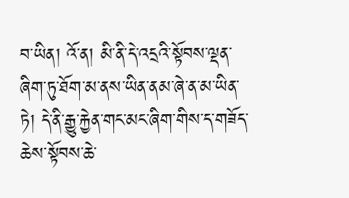བ་ཡིན། འོ་ན། མི་ནི་དེ་འདྲའི་སྟོབས་ལྡན་ཞིག་ཏུ་ཐོག་མ་ནས་ཡིན་ནམ་ཞེ་ན་མ་ཡིན་ཏེ། དེ་ནི་རྒྱུ་རྐྱེན་གང་མང་ཞིག་གིས་ད་གཟོད་ཆེས་སྟོབས་ཆེ་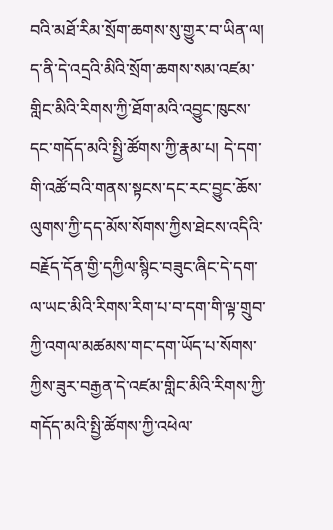བའི་མཐོ་རིམ་སྲོག་ཆགས་སུ་གྱུར་བ་ཡིན་ལ། ད་ནི་དེ་འདྲའི་མིའི་སྲོག་ཆགས་སམ་འཛམ་གླིང་མིའི་རིགས་ཀྱི་ཐོག་མའི་འབྱུང་ཁུངས་དང་གདོད་མའི་སྤྱི་ཚོགས་ཀྱི་རྣམ་པ། དེ་དག་གི་འཚོ་བའི་གནས་སྟངས་དང་རང་བྱུང་ཆོས་ལུགས་ཀྱི་དད་མོས་སོགས་ཀྱིས་ཐེངས་འདིའི་བརྗོད་དོན་གྱི་དཀྱིལ་སྙིང་བཟུང་ཞིང་དེ་དག་ལ་ཡང་མིའི་རིགས་རིག་པ་བ་དག་གི་ལྟ་གྲུབ་ཀྱི་འགལ་མཚམས་གང་དག་ཡོད་པ་སོགས་ཀྱིས་ཟུར་བརྒྱན་དེ་འཛམ་གླིང་མིའི་རིགས་ཀྱི་གདོད་མའི་སྤྱི་ཚོགས་ཀྱི་འཕེལ་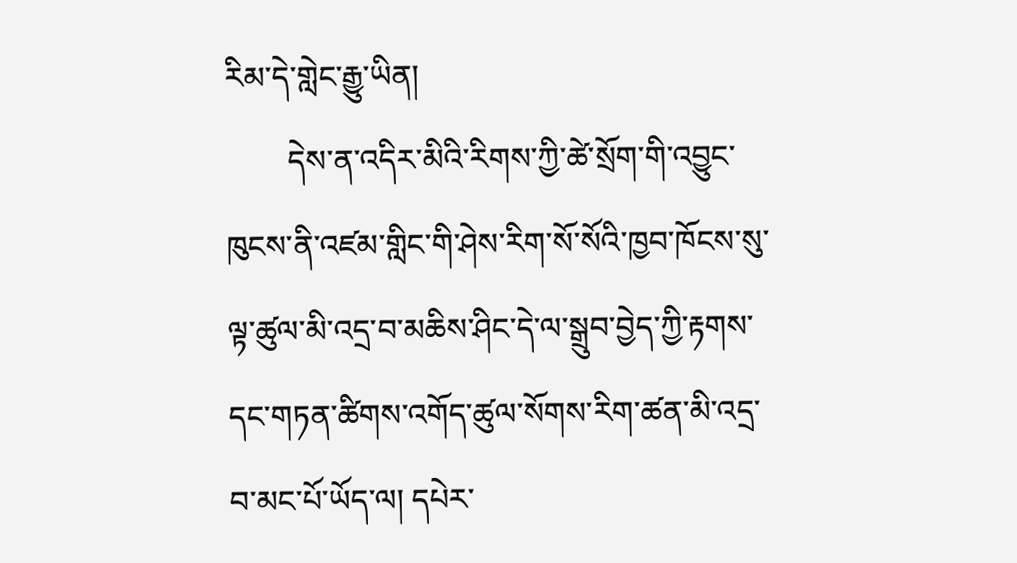རིམ་དེ་གླེང་རྒྱུ་ཡིན།
        དེས་ན་འདིར་མིའི་རིགས་ཀྱི་ཚེ་སྲོག་གི་འབྱུང་ཁུངས་ནི་འཛམ་གླིང་གི་ཤེས་རིག་སོ་སོའི་ཁྱབ་ཁོངས་སུ་ལྟ་ཚུལ་མི་འདྲ་བ་མཆིས་ཤིང་དེ་ལ་སྒྲུབ་བྱེད་ཀྱི་རྟགས་དང་གཏན་ཚིགས་འགོད་ཚུལ་སོགས་རིག་ཚན་མི་འདྲ་བ་མང་པོ་ཡོད་ལ། དཔེར་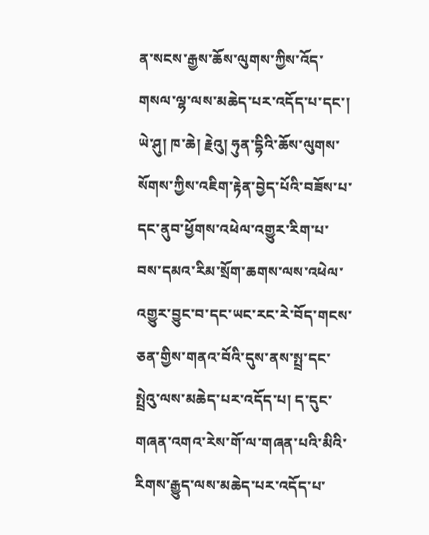ན་སངས་རྒྱས་ཆོས་ལུགས་ཀྱིས་འོད་གསལ་ལྷ་ལས་མཆེད་པར་འདོད་པ་དང་། ཡེ་ཤུ། ཁ་ཆེ། རྗེའུ། ཧུན་དྷིའི་ཆོས་ལུགས་སོགས་ཀྱིས་འཇིག་རྟེན་བྱེད་པོའི་བཟོས་པ་དང་ནུབ་ཕྱོགས་འཕེལ་འགྱུར་རིག་པ་བས་དམའ་རིམ་སྲོག་ཆགས་ལས་འཕེལ་འགྱུར་བྱུང་བ་དང་ཡང་རང་རེ་བོད་གངས་ཅན་གྱིས་གནའ་བོའི་དུས་ནས་སྤྲ་དང་སྤྲེའུ་ལས་མཆེད་པར་འདོད་པ། ད་དུང་གཞན་འགའ་རེས་གོ་ལ་གཞན་པའི་མིའི་རིགས་རྒྱུད་ལས་མཆེད་པར་འདོད་པ་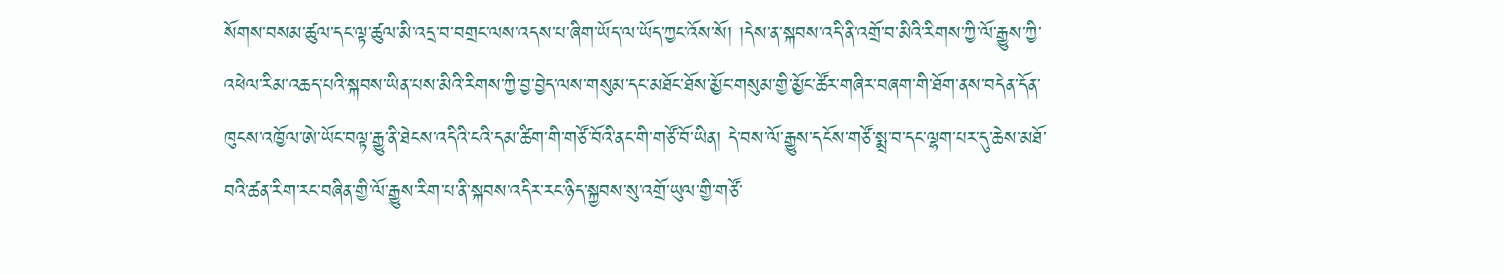སོགས་བསམ་ཚུལ་དང་ལྟ་ཚུལ་མི་འདྲ་བ་བགྲང་ལས་འདས་པ་ཞིག་ཡོད་ལ་ཡོད་ཀྱང་འོས་སོ། །དེས་ན་སྐབས་འདི་ནི་འགྲོ་བ་མིའི་རིགས་ཀྱི་ལོ་རྒྱུས་ཀྱི་འཕེལ་རིམ་འཆད་པའི་སྐབས་ཡིན་པས་མིའི་རིགས་ཀྱི་བྱ་བྱེད་ལས་གསུམ་དང་མཐོང་ཐོས་མྱོང་གསུམ་གྱི་མྱོང་ཚོར་གཞིར་བཞག་གི་ཐོག་ནས་བདེན་དོན་ཁུངས་འཁྱོལ་ཨེ་ཡོང་བལྟ་རྒྱུ་ནི་ཐེངས་འདིའི་ངའི་དམ་ཚིག་གི་གཙོ་བོའི་ནང་གི་གཙོ་བོ་ཡིན། དེ་བས་ལོ་རྒྱུས་དངོས་གཙོ་སྨྲ་བ་དང་ལྷག་པར་དུ་ཆེས་མཐོ་བའི་ཚན་རིག་རང་བཞིན་གྱི་ལོ་རྒྱུས་རིག་པ་ནི་སྐབས་འདིར་རང་ཉིད་སྐྱབས་སུ་འགྲོ་ཡུལ་གྱི་གཙོ་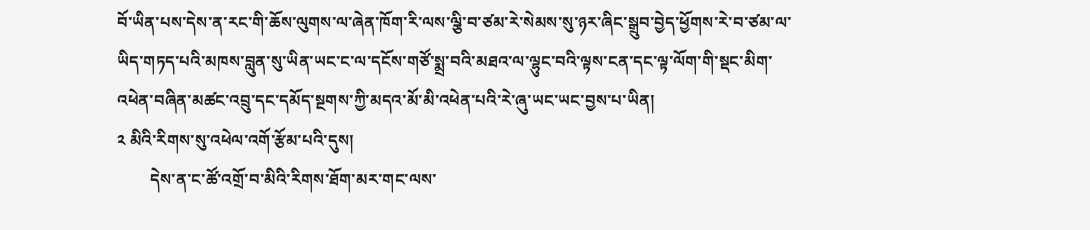བོ་ཡིན་པས་དེས་ན་རང་གི་ཆོས་ལུགས་ལ་ཞེན་ཁོག་རི་ལས་ལྕི་བ་ཙམ་རེ་སེམས་སུ་ཉར་ཞིང་སྒྲུབ་བྱེད་ཕྱོགས་རེ་བ་ཙམ་ལ་ཡིད་གཏད་པའི་མཁས་བླུན་སུ་ཡིན་ཡང་ང་ལ་དངོས་གཙོ་སྨྲ་བའི་མཐའ་ལ་ལྷུང་བའི་ལྟས་ངན་དང་ལྟ་ལོག་གི་སྡང་མིག་འཕེན་བཞིན་མཚང་འབྲུ་དང་དམོད་སྔགས་ཀྱི་མདའ་མོ་མི་འཕེན་པའི་རེ་ཞུ་ཡང་ཡང་བྱས་པ་ཡིན།
༢ མིའི་རིགས་སུ་འཕེལ་འགོ་རྩོམ་པའི་དུས།
        དེས་ན་ང་ཚོ་འགྲོ་བ་མིའི་རིགས་ཐོག་མར་གང་ལས་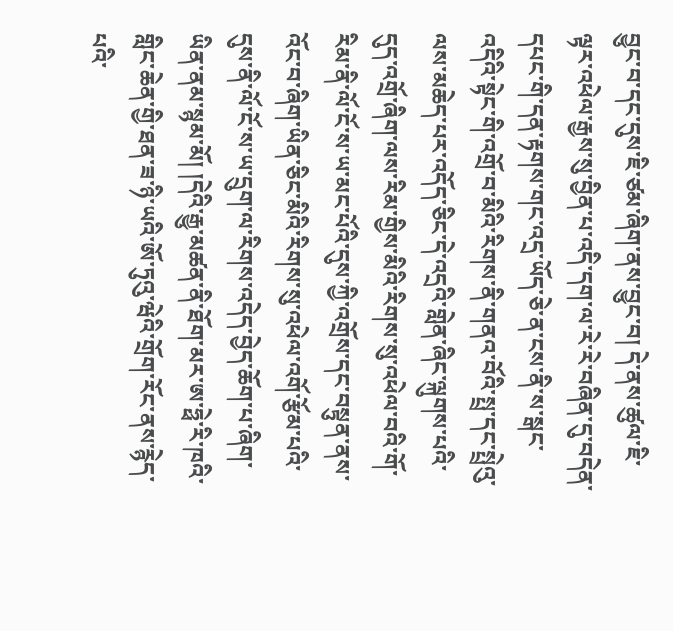བྱུང་བ་དང་དུས་ཇི་ཙམ་ཞིག་ནས་བྱུང་བ། དེ་ནས་ཚུལ་ཇི་ལྟར་འཕེལ་རྒྱས་སུ་བྱིན་པ་འདི་དག་ལ་རེ་རེ་བཞིན་དུ་བདེན་དཔང་གི་དན་རྟགས་གང་འདྲ་ཡོད་ཅེ་ན་ངས་ནི་ས་སྒང་འདིའི་སྟེང་གི་འགྲོ་བ་མིའི་རིགས་ནི་གནའ་བོའི་སྤྲ་དང་སྤྲེའུ་ལས་མཆེད་པར་འདོད་ཅིང་དེ་འདྲའི་གླེན་ཞིང་ལྐུགས་པའི་དུད་འགྲོ་ཞིག་ལས་རིམ་གྱིས་མིའི་རིགས་སུ་འཕེལ་བའི་གོ་རིམ་ནི་ལོ་ངོ་ས་ཡ་མང་པོའི་དུས་ཀྱི་འགྲོས་དང་བསྟུན་ནས་འོང་བ་ཞིག་ཡིན་ཅིང་མིའི་རིགས་སུ་འཕེལ་འགོ་རྩོམ་པའི་དུས་ནི་ལོ་ངོ་ས་ཡ་དྲུག་ལ་རིགས་འདེད་བྱེད་ཆོག་པ་ཞིག་ཡིན་ནམ་སྙམ་མོ། །དེའི་རྒྱུ་མཚན་ནི་ཐོག་མར་ཨ་ཧྥེ་རི་ཁའི་གླིང་ཆེན་གྱི་ཐན་ཟ་ཉི་ཡའི་ཨོ་ཏུའུ་ཝེའི་གྲོག་རོང་ནས་རྙེད་པའི་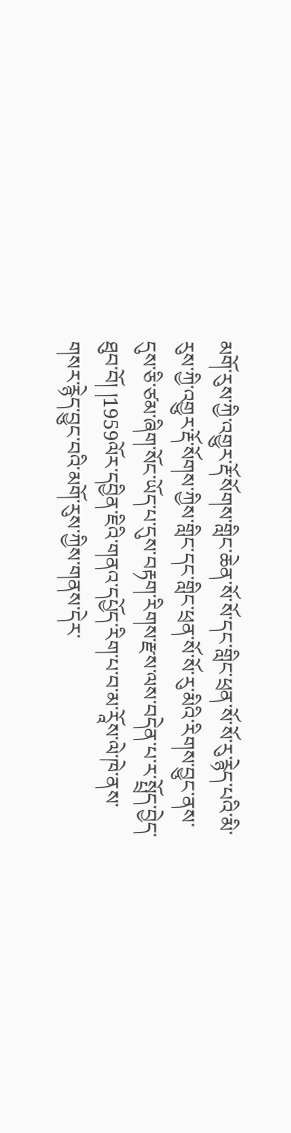མགོ་རུས་ཀྱི་འགྱུར་རྡོ་སོགས་གླིང་ཆེན་སོ་སོ་དང་གླིང་ཕྲན་སོ་སོ་རུ་རྙེད་པའི་མི་རུས་ཀྱི་འགྱུར་རྡོ་སོགས་ཀྱིས་གླིང་དང་གླིང་ཕྲན་སོ་སོ་རུ་མིའི་རིགས་བྱུང་ནས་དུས་ཅི་ཙམ་ཞིག་སོང་ཡོད་པ་དུས་བརྟག་རིགས་རྫས་ལས་བདེན་པ་ར་སྤྲོད་བྱེད་ཐུབ་བོ། །1959ལོར་དབྱིན་ཇིའི་གནའ་དཔྱོད་རིག་པ་བ་མ་རཱོས་ལེ་ཁེ་ནས་གསར་རྙེད་བྱུང་བའི་མགོ་རུས་ཀྱིས་གནས་དེར་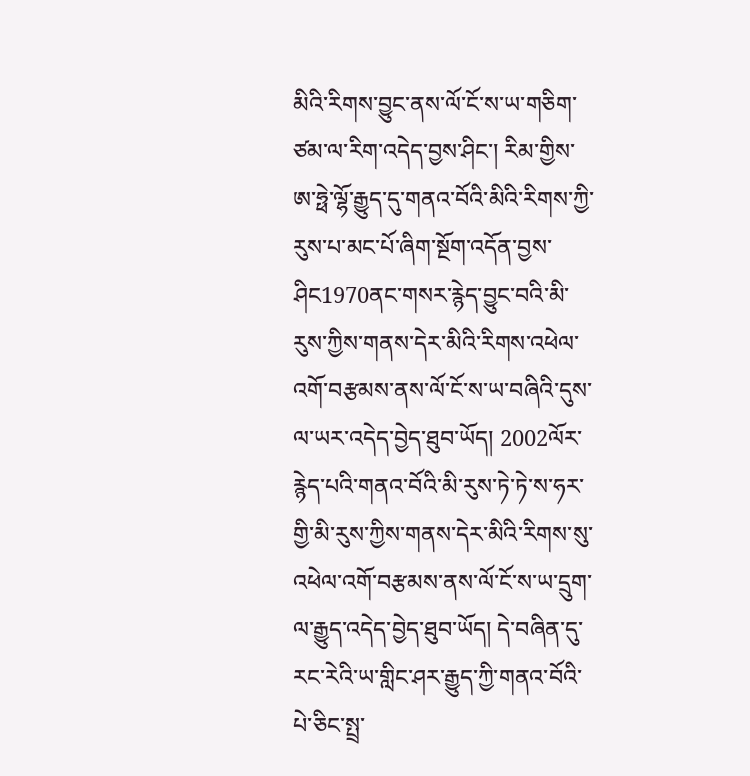མིའི་རིགས་བྱུང་ནས་ལོ་ངོ་ས་ཡ་གཅིག་ཙམ་ལ་རིག་འདེད་བྱས་ཤིང་། རིམ་གྱིས་ཨ་ཧྥེ་ལྷོ་རྒྱུད་དུ་གནའ་བོའི་མིའི་རིགས་ཀྱི་རུས་པ་མང་པོ་ཞིག་སྔོག་འདོན་བྱས་ཤིང1970ནང་གསར་རྙེད་བྱུང་བའི་མི་རུས་ཀྱིས་གནས་དེར་མིའི་རིགས་འཕེལ་འགོ་བརྩམས་ནས་ལོ་ངོ་ས་ཡ་བཞིའི་དུས་ལ་ཡར་འདེད་བྱེད་ཐུབ་ཡོད། 2002ལོར་རྙེད་པའི་གནའ་བོའི་མི་རུས་ཏེ་ཏེ་ས་ཧར་གྱི་མི་རུས་ཀྱིས་གནས་དེར་མིའི་རིགས་སུ་འཕེལ་འགོ་བརྩམས་ནས་ལོ་ངོ་ས་ཡ་དྲུག་ལ་རྒྱུད་འདེད་བྱེད་ཐུབ་ཡོད། དེ་བཞིན་དུ་རང་རེའི་ཡ་གླིང་ཤར་རྒྱུད་ཀྱི་གནའ་བོའི་པེ་ཅིང་སྤྲ་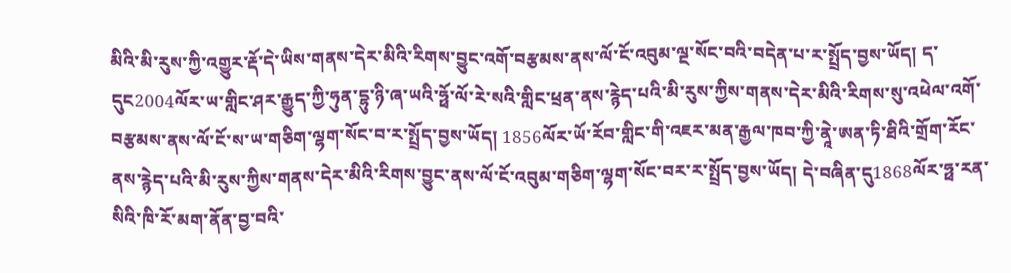མིའི་མི་རུས་ཀྱི་འགྱུར་རྡོ་དེ་ཡིས་གནས་དེར་མིའི་རིགས་བྱུང་འགོ་བརྩམས་ནས་ལོ་ངོ་འབུམ་ལྔ་སོང་བའི་བདེན་པ་ར་སྤྲོད་བྱས་ཡོད། ད་དུང2004ལོར་ཡ་གླིང་ཤར་རྒྱུད་ཀྱི་ཧུན་དྷུ་ཉི་ཞ་ཡའི་ཧྥོ་ལོ་རེ་སའི་གླིང་ཕྲན་ནས་རྙེད་པའི་མི་རུས་ཀྱིས་གནས་དེར་མིའི་རིགས་སུ་འཕེལ་འགོ་བརྩམས་ནས་ལོ་ངོ་ས་ཡ་གཅིག་ལྷག་སོང་བ་ར་སྤྲོད་བྱས་ཡོད། 1856ལོར་ཡོ་རོབ་གླིང་གི་འཇར་མན་རྒྱལ་ཁབ་ཀྱི་ནཱེ་ཨན་ཏི་ཐིའི་གྲོག་རོང་ནས་རྙེད་པའི་མི་རུས་ཀྱིས་གནས་དེར་མིའི་རིགས་བྱུང་ནས་ལོ་ངོ་འབུམ་གཅིག་ལྷག་སོང་བར་ར་སྤྲོད་བྱས་ཡོད། དེ་བཞིན་དུ1868ལོར་ཧྥ་རན་སིའི་ཁི་རོ་མག་ནོན་བྱ་བའི་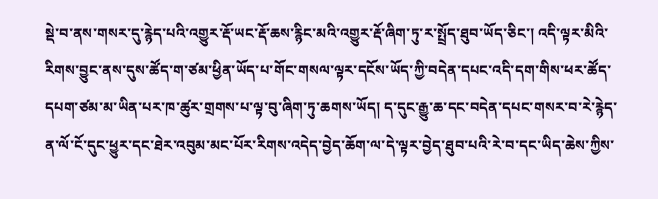སྡེ་བ་ནས་གསར་དུ་རྙེད་པའི་འགྱུར་རྡོ་ཡང་རྡོ་ཆས་རྙིང་མའི་འགྱུར་རྡོ་ཞིག་ཏུ་ར་སྤྲོད་ཐུབ་ཡོད་ཅིང་། འདི་ལྟར་མིའི་རིགས་བྱུང་ནས་དུས་ཚོད་ག་ཙམ་ཕྱིན་ཡོད་པ་གོང་གསལ་ལྟར་དངོས་ཡོད་ཀྱི་བདེན་དཔང་འདི་དག་གིས་ཕར་ཚོད་དཔག་ཙམ་མ་ཡིན་པར་ཁ་ཚུར་གྲགས་པ་ལྟ་བུ་ཞིག་ཏུ་ཆགས་ཡོད། ད་དུང་རྒྱུ་ཆ་དང་བདེན་དཔང་གསར་བ་རེ་རྙེད་ན་ལོ་ངོ་དུང་ཕྱུར་དང་ཐེར་འབུམ་མང་པོར་རིགས་འདེད་བྱེད་ཆོག་ལ་དེ་ལྟར་བྱེད་ཐུབ་པའི་རེ་བ་དང་ཡིད་ཆེས་ཀྱིས་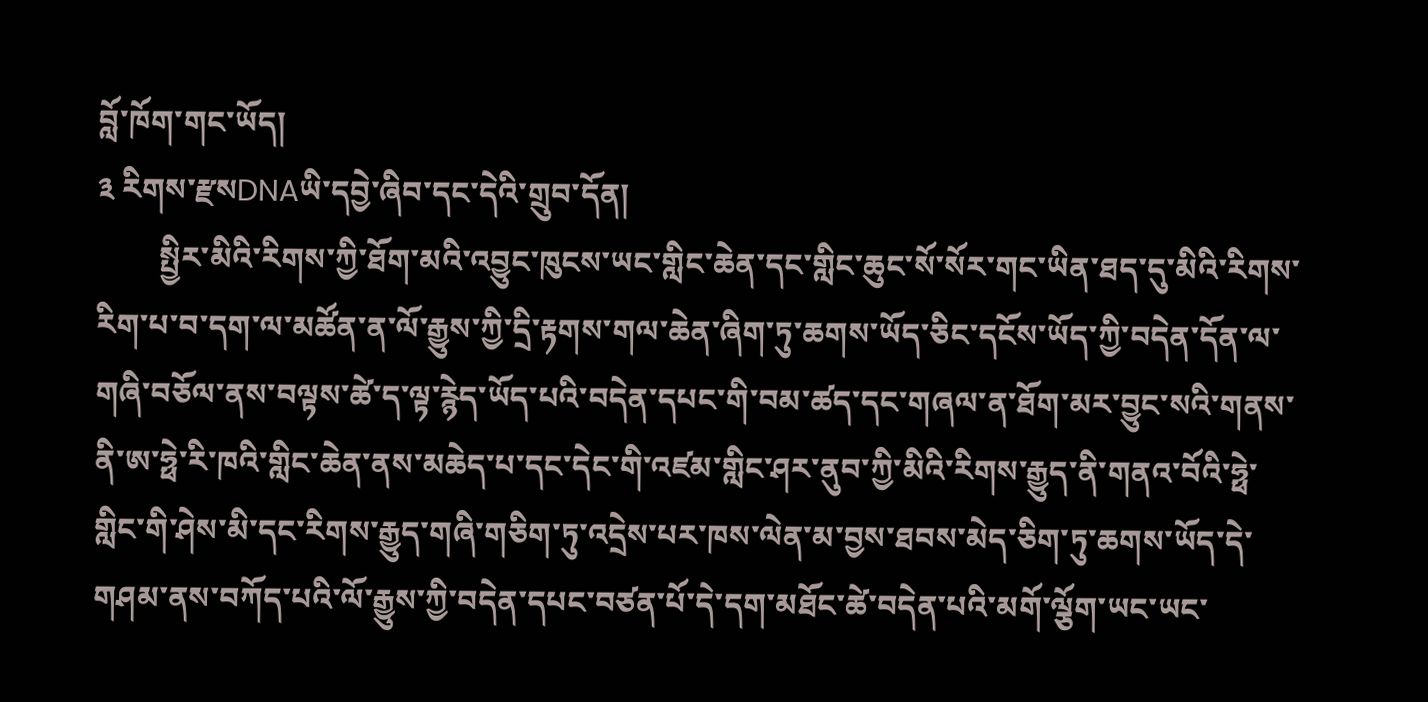བློ་ཁོག་གང་ཡོད།
༣ རིགས་རྫསDNAཡི་དབྱེ་ཞིབ་དང་དེའི་གྲུབ་དོན།
        སྤྱིར་མིའི་རིགས་ཀྱི་ཐོག་མའི་འབྱུང་ཁུངས་ཡང་གླིང་ཆེན་དང་གླིང་ཆུང་སོ་སོར་གང་ཡིན་ཐད་དུ་མིའི་རིགས་རིག་པ་བ་དག་ལ་མཚོན་ན་ལོ་རྒྱུས་ཀྱི་དྲི་རྟགས་གལ་ཆེན་ཞིག་ཏུ་ཆགས་ཡོད་ཅིང་དངོས་ཡོད་ཀྱི་བདེན་དོན་ལ་གཞི་བཅོལ་ནས་བལྟས་ཚེ་ད་ལྟ་རྙེད་ཡོད་པའི་བདེན་དཔང་གི་བམ་ཚད་དང་གཞལ་ན་ཐོག་མར་བྱུང་སའི་གནས་ནི་ཨ་ཧྥེ་རི་ཁའི་གླིང་ཆེན་ནས་མཆེད་པ་དང་དེང་གི་འཛམ་གླིང་ཤར་ནུབ་ཀྱི་མིའི་རིགས་རྒྱུད་ནི་གནའ་བོའི་ཧྥེ་གླིང་གི་ཤེས་མི་དང་རིགས་རྒྱུད་གཞི་གཅིག་ཏུ་འདྲེས་པར་ཁས་ལེན་མ་བྱས་ཐབས་མེད་ཅིག་ཏུ་ཆགས་ཡོད་དེ་གཤམ་ནས་བཀོད་པའི་ལོ་རྒྱུས་ཀྱི་བདེན་དཔང་བཙན་པོ་དེ་དག་མཐོང་ཚེ་བདེན་པའི་མགོ་ལྕོག་ཡང་ཡང་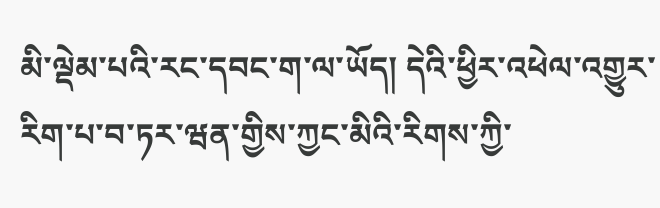མི་ལྡེམ་པའི་རང་དབང་ག་ལ་ཡོད། དེའི་ཕྱིར་འཕེལ་འགྱུར་རིག་པ་བ་ཏར་ཝན་གྱིས་ཀྱང་མིའི་རིགས་ཀྱི་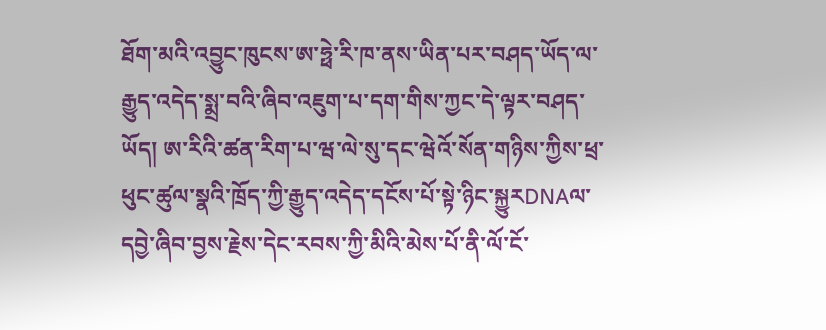ཐོག་མའི་འབྱུང་ཁུངས་ཨ་ཧྥེ་རི་ཁ་ནས་ཡིན་པར་བཤད་ཡོད་ལ་རྒྱུད་འདེད་སྨྲ་བའི་ཞིབ་འཇུག་པ་དག་གིས་ཀྱང་དེ་ལྟར་བཤད་ཡོད། ཨ་རིའི་ཚན་རིག་པ་ཝ་ལེ་སུ་དང་ཝེའོ་སོན་གཉིས་ཀྱིས་ཕྲ་ཕུང་ཚུལ་སྣའི་ཁྲོད་ཀྱི་རྒྱུད་འདེད་དངོས་པོ་སྟེ་ཉིང་སྐྱུརDNAལ་དབྱེ་ཞིབ་བྱས་རྗེས་དེང་རབས་ཀྱི་མིའི་མེས་པོ་ནི་ལོ་ངོ་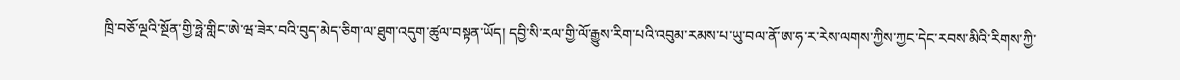ཁྲི་བཅོ་ལྔའི་སྔོན་གྱི་ཧྥེ་གླིང་ཨེ་ཝ་ཟེར་བའི་བུད་མེད་ཅིག་ལ་ཐུག་འདུག་ཚུལ་བསྟན་ཡོད། དབྱི་སི་རལ་གྱི་ལོ་རྒྱུས་རིག་པའི་འབུམ་རམས་པ་ཡུ་བལ་ནོ་ཨ་ཧ་ར་རེས་ལགས་ཀྱིས་ཀྱང་དེང་རབས་མིའི་རིགས་ཀྱི་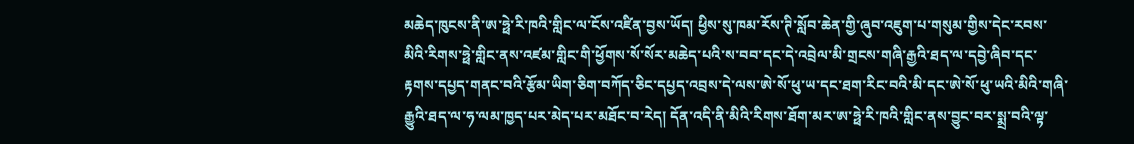མཆེད་ཁུངས་ནི་ཨ་ཧྥེ་རི་ཁའི་གླིང་ལ་ངོས་འཛིན་བྱས་ཡོད། ཕྱིས་སུ་ཁམ་རོས་ཊི་སློབ་ཆེན་གྱི་ཞུབ་འཇུག་པ་གསུམ་གྱིས་དེང་རབས་མིའི་རིགས་ཧྥེ་གླིང་ནས་འཛམ་གླིང་གི་ཕྱོགས་སོ་སོར་མཆེད་པའི་ས་བབ་དང་དེ་འབྲེལ་མི་གྲངས་གཞི་རྒྱའི་ཐད་ལ་དབྱེ་ཞིབ་དང་རྟགས་དཔྱད་གནང་བའི་རྩོམ་ཡིག་ཅིག་བཀོད་ཅིང་དཔྱད་འབྲས་དེ་ལས་ཨེ་སོ་ཕུ་ཡ་དང་ཐག་རིང་བའི་མི་དང་ཨེ་སོ་ཕུ་ཡའི་མིའི་གཞི་རྒྱུའི་ཐད་ལ་ཧ་ལམ་ཁྱད་པར་མེད་པར་མཐོང་བ་རེད། དོན་འདི་ནི་མིའི་རིགས་ཐོག་མར་ཨ་ཧྥེ་རི་ཁའི་གླིང་ནས་བྱུང་བར་སྨྲ་བའི་ལྟ་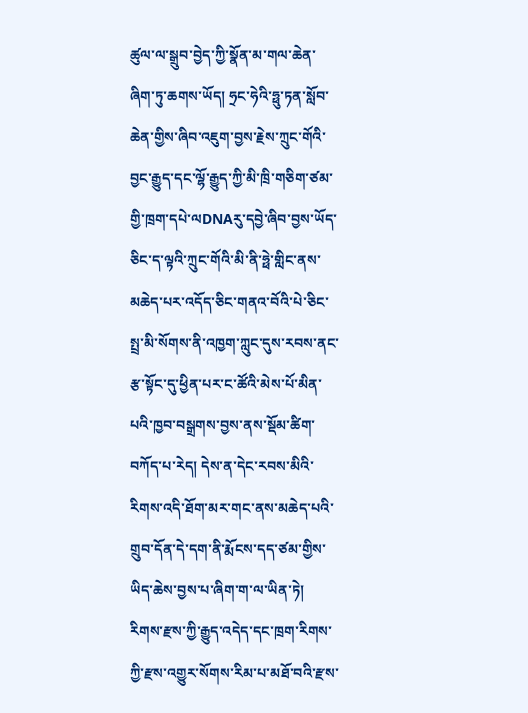ཚུལ་ལ་སྒྲུབ་བྱེད་ཀྱི་སྣོན་མ་གལ་ཆེན་ཞིག་ཏུ་ཆགས་ཡོད། ཧྲང་ཧེའི་ཧྥུ་ཏན་སློབ་ཆེན་གྱིས་ཞིབ་འཇུག་བྱས་རྗེས་ཀྲུང་གོའི་བྱང་རྒྱུད་དང་ལྷོ་རྒྱུད་ཀྱི་མི་ཁྲི་གཅིག་ཙམ་གྱི་ཁྲག་དཔེ་ལDNAརུ་དབྱེ་ཞིབ་བྱས་ཡོད་ཅིང་ད་ལྟའི་ཀྲུང་གོའི་མི་ནི་ཧྥེ་གླིང་ནས་མཆེད་པར་འདོད་ཅིང་གནའ་བོའི་པེ་ཅིང་སྤྲ་མི་སོགས་ནི་འཁྱག་ཀླུང་དུས་རབས་ནང་རྩ་སྟོང་དུ་ཕྱིན་པར་ང་ཚོའི་མེས་པོ་མིན་པའི་ཁྱབ་བསྒྲགས་བྱས་ནས་སྡོམ་ཚིག་བཀོད་པ་རེད། དེས་ན་དེང་རབས་མིའི་རིགས་འདི་ཐོག་མར་གང་ནས་མཆེད་པའི་གྲུབ་དོན་དེ་དག་ནི་རྨོངས་དད་ཙམ་གྱིས་ཡིད་ཆེས་བྱས་པ་ཞིག་ག་ལ་ཡིན་ཏེ། རིགས་རྫས་ཀྱི་རྒྱུད་འདེད་དང་ཁྲག་རིགས་ཀྱི་རྫས་འགྱུར་སོགས་རིམ་པ་མཐོ་བའི་རྫས་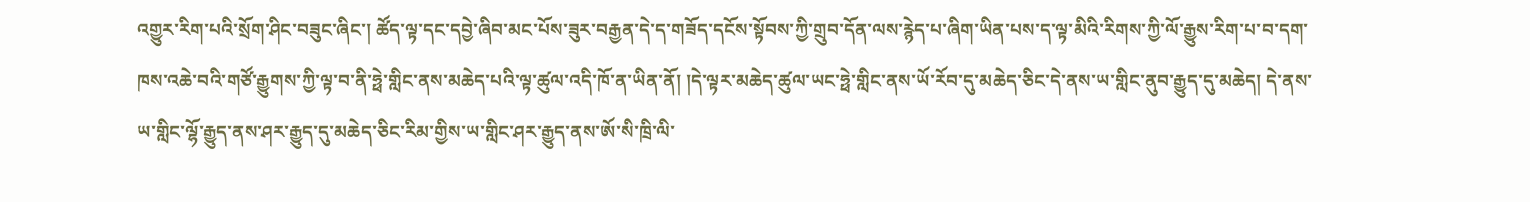འགྱུར་རིག་པའི་སྲོག་ཤིང་བཟུང་ཞིང་། ཚོད་ལྟ་དང་དབྱེ་ཞིབ་མང་པོས་ཟུར་བརྒྱན་དེ་ད་གཟོད་དངོས་སྟོབས་ཀྱི་གྲུབ་དོན་ལས་རྙེད་པ་ཞིག་ཡིན་པས་ད་ལྟ་མིའི་རིགས་ཀྱི་ལོ་རྒྱུས་རིག་པ་བ་དག་ཁས་འཆེ་བའི་གཙོ་རྒྱུགས་ཀྱི་ལྟ་བ་ནི་ཧྥེ་གླིང་ནས་མཆེད་པའི་ལྟ་ཚུལ་འདི་ཁོ་ན་ཡིན་ནོ། །དེ་ལྟར་མཆེད་ཚུལ་ཡང་ཧྥེ་གླིང་ནས་ཡོ་རོབ་དུ་མཆེད་ཅིང་དེ་ནས་ཡ་གླིང་ནུབ་རྒྱུད་དུ་མཆེད། དེ་ནས་ཡ་གླིང་ལྷོ་རྒྱུད་ནས་ཤར་རྒྱུད་དུ་མཆེད་ཅིང་རིམ་གྱིས་ཡ་གླིང་ཤར་རྒྱུད་ནས་ཨོ་སི་ཁྲི་ལི་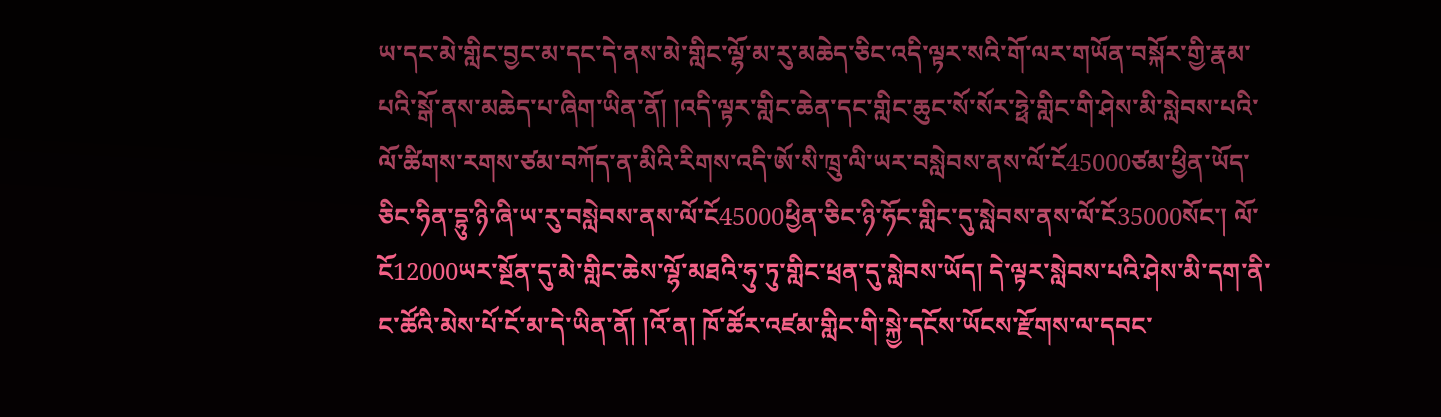ཡ་དང་མེ་གླིང་བྱང་མ་དང་དེ་ནས་མེ་གླིང་ལྷོ་མ་རུ་མཆེད་ཅིང་འདི་ལྟར་སའི་གོ་ལར་གཡོན་བསྐོར་གྱི་རྣམ་པའི་སྒོ་ནས་མཆེད་པ་ཞིག་ཡིན་ནོ། །འདི་ལྟར་གླིང་ཆེན་དང་གླིང་ཆུང་སོ་སོར་ཧྥེ་གླིང་གི་ཤེས་མི་སླེབས་པའི་ལོ་ཚིགས་རགས་ཙམ་བཀོད་ན་མིའི་རིགས་འདི་ཨོ་སི་ཁྲུ་ལི་ཡར་བསླེབས་ནས་ལོ་ངོ45000ཙམ་ཕྱིན་ཡོད་ཅིང་ཧིན་དྷུ་ཉི་ཞི་ཡ་རུ་བསླེབས་ནས་ལོ་ངོ45000ཕྱིན་ཅིང་ཉི་ཧོང་གླིང་དུ་སླེབས་ནས་ལོ་ངོ35000སོང་། ལོ་ངོ12000ཡར་སྔོན་དུ་མེ་གླིང་ཆེས་ལྷོ་མཐའི་ཧུ་ཏུ་གླིང་ཕྲན་དུ་སླེབས་ཡོད། དེ་ལྟར་སླེབས་པའི་ཤེས་མི་དག་ནི་ང་ཚོའི་མེས་པོ་ངོ་མ་དེ་ཡིན་ནོ། །འོ་ན། ཁོ་ཚོར་འཛམ་གླིང་གི་སྐྱེ་དངོས་ཡོངས་རྫོགས་ལ་དབང་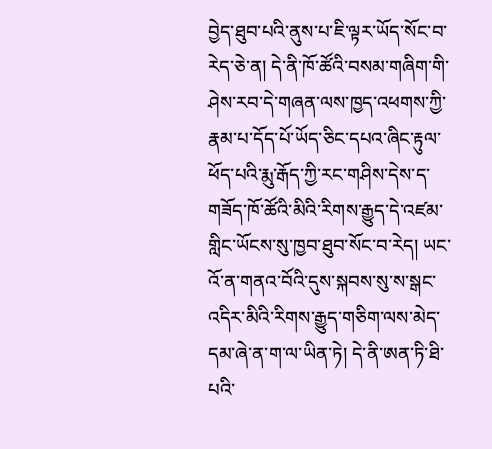བྱེད་ཐུབ་པའི་ནུས་པ་ཇི་ལྟར་ཡོད་སོང་བ་རེད་ཅེ་ན། དེ་ནི་ཁོ་ཚོའི་བསམ་གཞིག་གི་ཤེས་རབ་དེ་གཞན་ལས་ཁྱད་འཕགས་ཀྱི་རྣམ་པ་དོད་པོ་ཡོད་ཅིང་དཔའ་ཞིང་རྟུལ་ཕོད་པའི་རྨུ་རྒོད་ཀྱི་རང་གཤིས་དེས་ད་གཟོད་ཁོ་ཚོའི་མིའི་རིགས་རྒྱུད་དེ་འཛམ་གླིང་ཡོངས་སུ་ཁྱབ་ཐུབ་སོང་བ་རེད། ཡང་འོ་ན་གནའ་བོའི་དུས་སྐབས་སུ་ས་སྒང་འདིར་མིའི་རིགས་རྒྱུད་གཅིག་ལས་མེད་དམ་ཞེ་ན་ག་ལ་ཡིན་ཏེ། དེ་ནི་ཨན་ཏི་ཐི་པའི་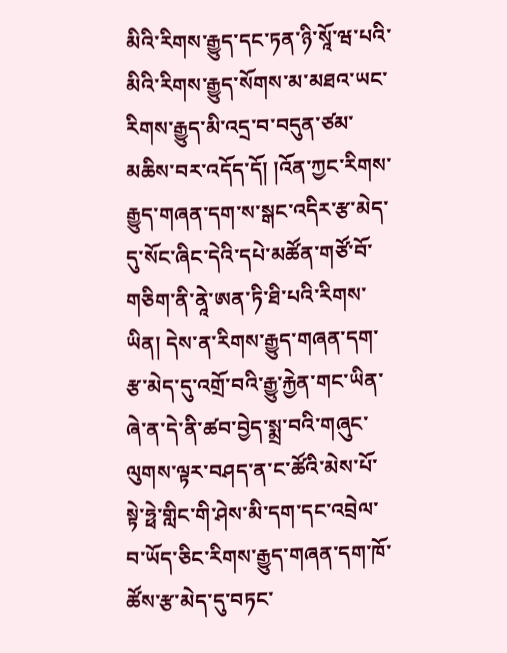མིའི་རིགས་རྒྱུད་དང་ཏན་ཉི་སཱོ་ཝ་པའི་མིའི་རིགས་རྒྱུད་སོགས་མ་མཐའ་ཡང་རིགས་རྒྱུད་མི་འདྲ་བ་བདུན་ཙམ་མཆིས་བར་འདོད་དོ། །འོན་ཀྱང་རིགས་རྒྱུད་གཞན་དག་ས་སྒང་འདིར་རྩ་མེད་དུ་སོང་ཞིང་དེའི་དཔེ་མཚོན་གཙོ་བོ་གཅིག་ནི་ནཱེ་ཨན་ཏི་ཐི་པའི་རིགས་ཡིན། དེས་ན་རིགས་རྒྱུད་གཞན་དག་རྩ་མེད་དུ་འགྲོ་བའི་རྒྱུ་རྐྱེན་གང་ཡིན་ཞེ་ན་དེ་ནི་ཚབ་བྱེད་སྨྲ་བའི་གཞུང་ལུགས་ལྟར་བཤད་ན་ང་ཚོའི་མེས་པོ་སྟེ་ཧྥེ་གླིང་གི་ཤེས་མི་དག་དང་འབྲེལ་བ་ཡོད་ཅིང་རིགས་རྒྱུད་གཞན་དག་ཁོ་ཚོས་རྩ་མེད་དུ་བཏང་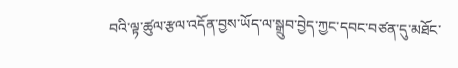བའི་ལྟ་ཚུལ་རྩལ་འདོན་བྱས་ཡོད་ལ་སྒྲུབ་བྱེད་ཀྱང་དབང་བཙན་དུ་མཐོང་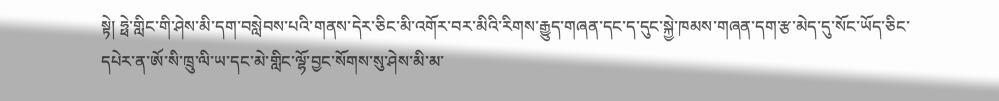སྟེ། ཧྥེ་གླིང་གི་ཤེས་མི་དག་བསླེབས་པའི་གནས་དེར་ཅིང་མི་འགོར་བར་མིའི་རིགས་རྒྱུད་གཞན་དང་ད་དུང་སྐྱེ་ཁམས་གཞན་དག་རྩ་མེད་དུ་སོང་ཡོད་ཅིང་དཔེར་ན་ཨོ་སི་ཁྲུ་ལི་ཡ་དང་མེ་གླིང་ལྷོ་བྱང་སོགས་སུ་ཤེས་མི་མ་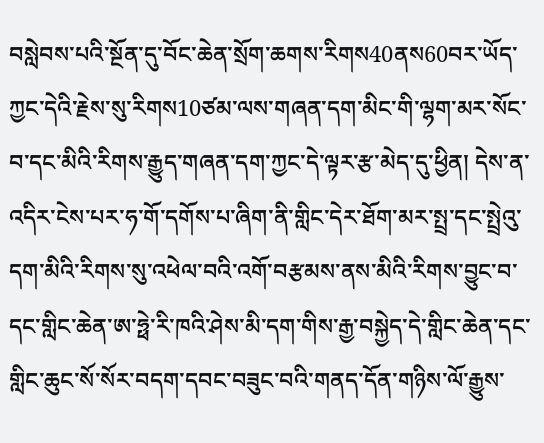བསླེབས་པའི་སྔོན་དུ་བོང་ཆེན་སྲོག་ཆགས་རིགས40ནས60བར་ཡོད་ཀྱང་དེའི་རྗེས་སུ་རིགས10ཙམ་ལས་གཞན་དག་མིང་གི་ལྷག་མར་སོང་བ་དང་མིའི་རིགས་རྒྱུད་གཞན་དག་ཀྱང་དེ་ལྟར་རྩ་མེད་དུ་ཕྱིན། དེས་ན་འདིར་ངེས་པར་ཧ་གོ་དགོས་པ་ཞིག་ནི་གླིང་དེར་ཐོག་མར་སྤྲ་དང་སྤྲེའུ་དག་མིའི་རིགས་སུ་འཕེལ་བའི་འགོ་བརྩམས་ནས་མིའི་རིགས་བྱུང་བ་དང་གླིང་ཆེན་ཨ་ཧྥེ་རི་ཁའི་ཤེས་མི་དག་གིས་རྒྱ་བསྐྱེད་དེ་གླིང་ཆེན་དང་གླིང་ཆུང་སོ་སོར་བདག་དབང་བཟུང་བའི་གནད་དོན་གཉིས་ལོ་རྒྱུས་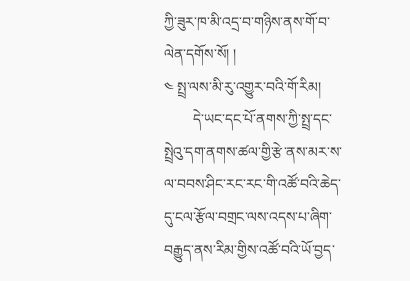ཀྱི་ཟུར་ཁ་མི་འདྲ་བ་གཉིས་ནས་གོ་བ་ལེན་དགོས་སོ། །
༤ སྤྲ་ལས་མི་རུ་འགྱུར་བའི་གོ་རིམ།
        དེ་ཡང་དང་པོ་ནགས་ཀྱི་སྤྲ་དང་སྤྲེའུ་དག་ནགས་ཚལ་གྱི་རྩེ་ནས་མར་ས་ལ་བབས་ཤིང་རང་རང་གི་འཚོ་བའི་ཆེད་དུ་ངལ་རྩོལ་བགྲང་ལས་འདས་པ་ཞིག་བརྒྱུད་ནས་རིམ་གྱིས་འཚོ་བའི་ཡོ་བྱད་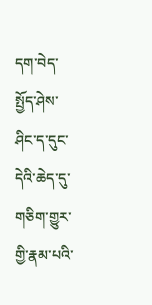དག་བེད་སྤྱོད་ཤེས་ཤིང་ད་དུང་དེའི་ཆེད་དུ་གཅིག་གྱུར་གྱི་རྣམ་པའི་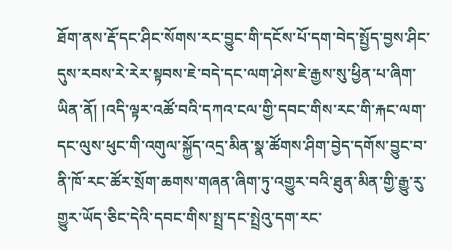ཐོག་ནས་རྡོ་དང་ཤིང་སོགས་རང་བྱུང་གི་དངོས་པོ་དག་བེད་སྤྱོད་བྱས་ཤིང་དུས་རབས་རེ་རེར་སྟབས་ཇེ་བདེ་དང་ལག་ཤེས་ཇེ་རྒྱས་སུ་ཕྱིན་པ་ཞིག་ཡིན་ནོ། །འདི་ལྟར་འཚོ་བའི་དཀའ་ངལ་གྱི་དབང་གིས་རང་གི་རྐང་ལག་དང་ལུས་ཕུང་གི་འགུལ་སྐྱོད་འདྲ་མིན་སྣ་ཚོགས་ཤིག་བྱེད་དགོས་བྱུང་བ་ནི་ཁོ་རང་ཚོར་སྲོག་ཆགས་གཞན་ཞིག་ཏུ་འགྱུར་བའི་ཐུན་མིན་གྱི་རྒྱུ་རུ་གྱུར་ཡོད་ཅིང་དེའི་དབང་གིས་སྤྲ་དང་སྤྲེའུ་དག་རང་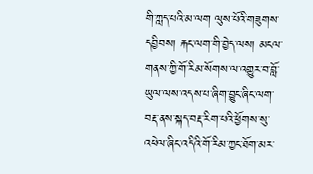གི་ཀླད་པའི་མ་ལག ལུས་པོའི་གཟུགས་དབྱིབས། རྐང་ལག་གི་བྱེད་ལས། མངལ་གནས་ཀྱི་གོ་རིམ་སོགས་ལ་འགྱུར་བ་བློ་ཡུལ་ལས་འདས་པ་ཞིག་བྱུང་ཞིང་ལག་བརྡ་ནས་སྐད་བརྡ་རིག་པའི་ཕྱོགས་སུ་འཕེལ་ཞིང་འདིའི་གོ་རིམ་ཀྱང་ཐོག་མར་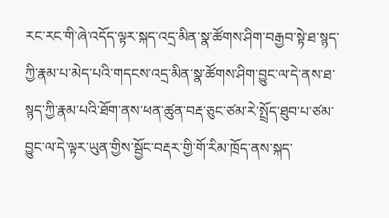རང་རང་གི་ཞེ་འདོད་ལྟར་སྐད་འདྲ་མིན་སྣ་ཚོགས་ཤིག་བརྒྱབ་སྟེ་ཐ་སྙད་ཀྱི་རྣམ་པ་མེད་པའི་གདངས་འདྲ་མིན་སྣ་ཚོགས་ཤིག་བྱུང་ལ་དེ་ནས་ཐ་སྙད་ཀྱི་རྣམ་པའི་ཐོག་ནས་ཕན་ཚུན་བརྡ་ཅུང་ཙམ་རེ་སྤྲོད་ཐུབ་པ་ཙམ་བྱུང་ལ་དེ་ལྟར་ཡུན་གྱིས་སྦྱོང་བརྡར་གྱི་གོ་རིམ་ཁྲོད་ནས་སྐད་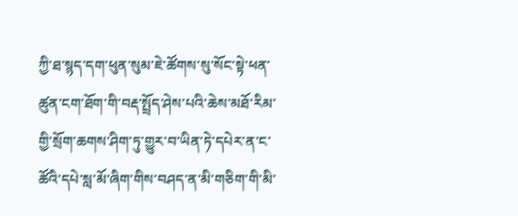ཀྱི་ཐ་སྙད་དག་ཕུན་སུམ་ཇེ་ཚོགས་སུ་སོང་སྟེ་ཕན་ཚུན་ངག་ཐོག་གི་བརྡ་སྤྲོད་ཤེས་པའི་ཆེས་མཐོ་རིམ་གྱི་སྲོག་ཆགས་ཤིག་ཏུ་གྱུར་བ་ཡིན་ཏེ་དཔེར་ན་ང་ཚོའི་དཔེ་སླ་མོ་ཞིག་གིས་བཤད་ན་མི་གཅིག་གི་མི་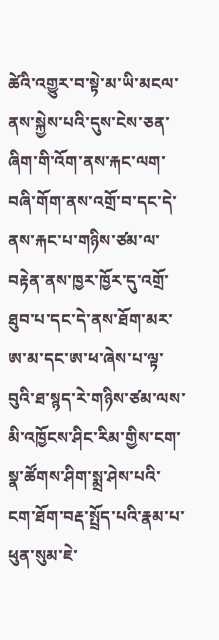ཚེའི་འགྱུར་བ་སྟེ་མ་ཡི་མངལ་ནས་སྐྱེས་པའི་དུས་ངེས་ཅན་ཞིག་གི་འོག་ནས་རྐང་ལག་བཞི་གོག་ནས་འགྲོ་བ་དང་དེ་ནས་རྐང་པ་གཉིས་ཙམ་ལ་བརྟེན་ནས་ཁྱར་ཁྱོར་དུ་འགྲོ་ཐུབ་པ་དང་དེ་ནས་ཐོག་མར་ཨ་མ་དང་ཨ་ཕ་ཞེས་པ་ལྟ་བུའི་ཐ་སྙད་རེ་གཉིས་ཙམ་ལས་མི་འཁྱོངས་ཤིང་རིམ་གྱིས་ངག་སྣ་ཚོགས་ཤིག་སྨྲ་ཤེས་པའི་ངག་ཐོག་བརྡ་སྤྲོད་པའི་རྣམ་པ་ཕུན་སུམ་ཇེ་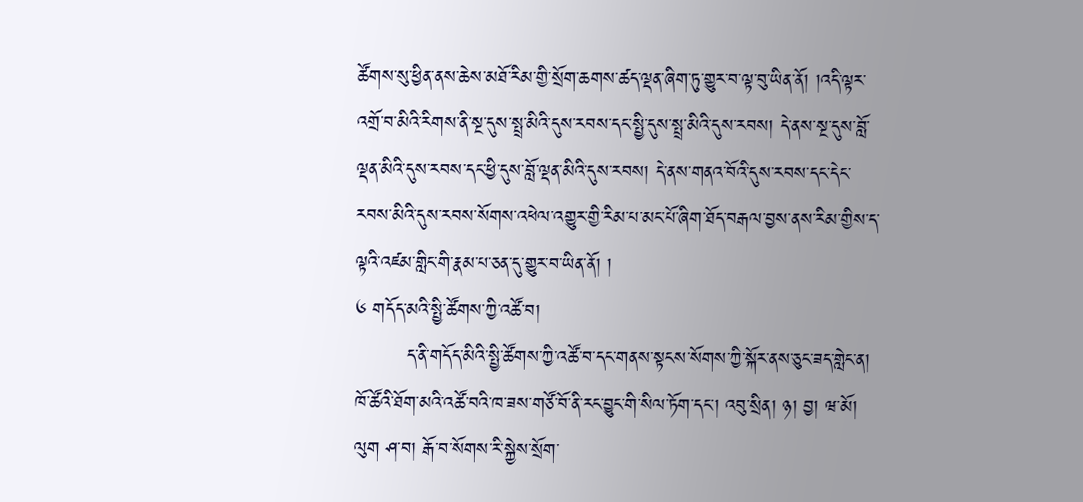ཚོགས་སུ་ཕྱིན་ནས་ཆེས་མཐོ་རིམ་གྱི་སྲོག་ཆགས་ཚད་ལྡན་ཞིག་ཏུ་གྱུར་བ་ལྟ་བུ་ཡིན་ནོ། །འདི་ལྟར་འགྲོ་བ་མིའི་རིགས་ནི་སྔ་དུས་སྤྲ་མིའི་དུས་རབས་དང་སྤྱི་དུས་སྤྲ་མིའི་དུས་རབས། དེ་ནས་སྔ་དུས་བློ་ལྡན་མིའི་དུས་རབས་དང་ཕྱི་དུས་བློ་ལྡན་མིའི་དུས་རབས། དེ་ནས་གནའ་བོའི་དུས་རབས་དང་དེང་རབས་མིའི་དུས་རབས་སོགས་འཕེལ་འགྱུར་གྱི་རིམ་པ་མང་པོ་ཞིག་ཐོད་བརྒལ་བྱས་ནས་རིམ་གྱིས་ད་ལྟའི་འཛམ་གླིང་གི་རྣམ་པ་ཅན་དུ་གྱུར་བ་ཡིན་ནོ། །
༦ གདོད་མའི་སྤྱི་ཚོགས་ཀྱི་འཚོ་བ།
        ད་ནི་གདོད་མིའི་སྤྱི་ཚོགས་ཀྱི་འཚོ་བ་དང་གནས་སྟངས་སོགས་ཀྱི་སྐོར་ནས་ཅུང་ཟད་གླེང་ན། ཁོ་ཚོའི་ཐོག་མའི་འཚོ་བའི་ཁ་ཟས་གཙོ་བོ་ནི་རང་བྱུང་གི་སིལ་ཏོག་དང་། འབུ་སྲིན། ཉ། བྱ། ཝ་མོ། ལུག ཤ་བ། རྒོ་བ་སོགས་རི་སྐྱེས་སྲོག་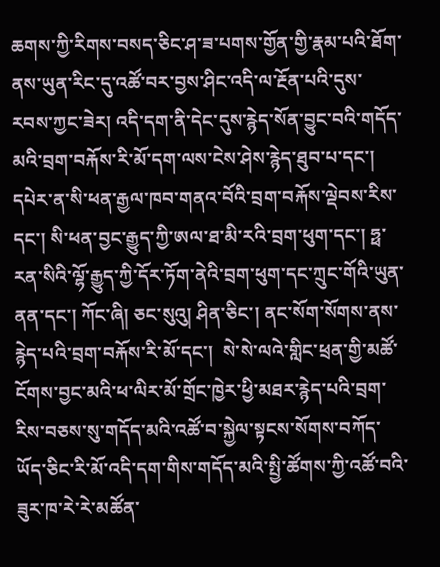ཆགས་ཀྱི་རིགས་བསད་ཅིང་ཤ་ཟ་པགས་གྱོན་གྱི་རྣམ་པའི་ཐོག་ནས་ཡུན་རིང་དུ་འཚོ་བར་བྱས་ཤིང་འདི་ལ་རྔོན་པའི་དུས་རབས་ཀྱང་ཟེར། འདི་དག་ནི་དེང་དུས་རྙེད་སོན་བྱུང་བའི་གདོད་མའི་བྲག་བརྐོས་རི་མོ་དག་ལས་ངེས་ཤེས་རྙེད་ཐུབ་པ་དང་། དཔེར་ན་སི་ཕན་རྒྱལ་ཁབ་གནའ་བོའི་བྲག་བརྐོས་ལྡེབས་རིས་དང་། སི་ཕན་བྱང་རྒྱུད་ཀྱི་ཨལ་ཐ་མི་རའི་བྲག་ཕུག་དང་། ཧྥ་རན་སིའི་ལྷོ་རྒྱུད་ཀྱི་དོར་ཏོག་ནེའི་བྲག་ཕུག་དང་ཀྲུང་གོའི་ཡུན་ནན་དང་། ཀོང་ཞི། ཅང་སུའུ། ཤིན་ཅིང་། ནང་སོག་སོགས་ནས་རྙེད་པའི་བྲག་བརྐོས་རི་མོ་དང་།  སེ་སེ་ལའེ་གླིང་ཕྲན་གྱི་མཚོ་ངོགས་བྱང་མའི་ཕ་ལིར་མོ་གྲོང་ཁྱེར་ཕྱི་མཐར་རྙེད་པའི་བྲག་རིས་བཅས་སུ་གདོད་མའི་འཚོ་བ་སྐྱེལ་སྟངས་སོགས་བཀོད་ཡོད་ཅིང་རི་མོ་འདི་དག་གིས་གདོད་མའི་སྤྱི་ཚོགས་ཀྱི་འཚོ་བའི་ཟུར་ཁ་རེ་རེ་མཚོན་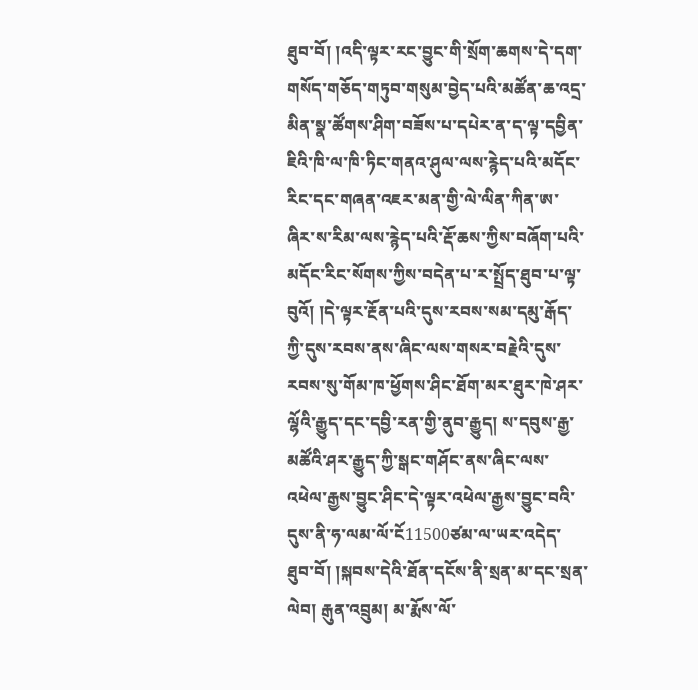ཐུབ་བོ། །འདི་ལྟར་རང་བྱུང་གི་སྲོག་ཆགས་དེ་དག་གསོད་གཅོད་གཏུབ་གསུམ་བྱེད་པའི་མཚོན་ཆ་འདྲ་མིན་སྣ་ཚོགས་ཤིག་བཟོས་པ་དཔེར་ན་ད་ལྟ་དབྱིན་ཇིའི་ཁི་ལ་ཁི་ཏིང་གནའ་ཤུལ་ལས་རྙེད་པའི་མདོང་རིང་དང་གཞན་འཇར་མན་གྱི་ལེ་ལིན་ཀིན་ཨ་ཞིར་ས་རིམ་ལས་རྙེད་པའི་རྡོ་ཆས་ཀྱིས་བཞོག་པའི་མདོང་རིང་སོགས་ཀྱིས་བདེན་པ་ར་སྤྲོད་ཐུབ་པ་ལྟ་བུའོ། །དེ་ལྟར་རྔོན་པའི་དུས་རབས་སམ་དམུ་རྒོད་ཀྱི་དུས་རབས་ནས་ཞིང་ལས་གསར་བརྗེའི་དུས་རབས་སུ་གོམ་ཁ་ཕྱོགས་ཤིང་ཐོག་མར་ཐུར་ཁེ་ཤར་ལྷོའི་རྒྱུད་དང་དབྱི་རན་གྱི་ནུབ་རྒྱུད། ས་དབུས་རྒྱ་མཚོའི་ཤར་རྒྱུད་ཀྱི་སྒང་གཤོང་ནས་ཞིང་ལས་འཕེལ་རྒྱས་བྱུང་ཤིང་དེ་ལྟར་འཕེལ་རྒྱས་བྱུང་བའི་དུས་ནི་ཧ་ལམ་ལོ་ངོ11500ཙམ་ལ་ཡར་འདེད་ཐུབ་བོ། །སྐབས་དེའི་ཐོན་དངོས་ནི་སྲན་མ་དང་སྲན་ལེབ། རྒུན་འབྲུམ། མ་རྨོས་ལོ་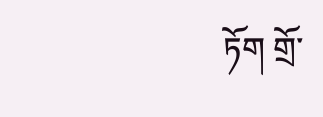ཏོག གྲོ་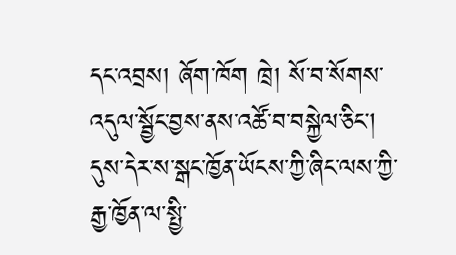དང་འབྲས། ཞོག་ཁོག ཁྲེ། སོ་བ་སོགས་འདུལ་སྦྱོང་བྱས་ནས་འཚོ་བ་བསྐྱེལ་ཅིང། དུས་དེར་ས་སྒང་ཁྱོན་ཡོངས་ཀྱི་ཞིང་ལས་ཀྱི་རྒྱ་ཁྱོན་ལ་སྤྱི་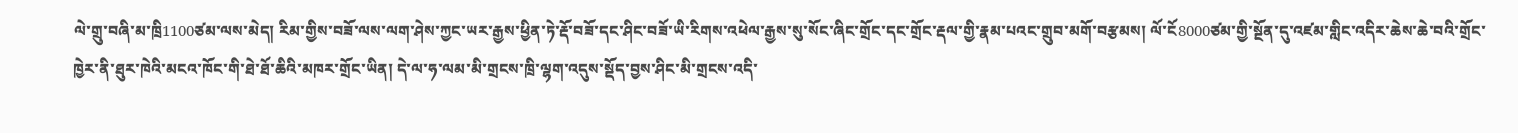ལེ་གྲུ་བཞི་མ་ཁྲི1100ཙམ་ལས་མེད། རིམ་གྱིས་བཟོ་ལས་ལག་ཤེས་ཀྱང་ཡར་རྒྱས་ཕྱིན་ཏེ་རྡོ་བཟོ་དང་ཤིང་བཟོ་ཡི་རིགས་འཕེལ་རྒྱས་སུ་སོང་ཞིང་གྲོང་དང་གྲོང་རྡལ་གྱི་རྣམ་པའང་གྲུབ་མགོ་བརྩམས། ལོ་ངོ8000ཙམ་གྱི་སྔོན་དུ་འཛམ་གླིང་འདིར་ཆེས་ཆེ་བའི་གྲོང་ཁྱེར་ནི་ཐུར་ཁེའི་མངའ་ཁོང་གི་ཐེ་ཐོ་ཆིའི་མཁར་གྲོང་ཡིན། དེ་ལ་ཧ་ལམ་མི་གྲངས་ཁྲི་ལྷག་འདུས་སྡོད་བྱས་ཤིང་མི་གྲངས་འདི་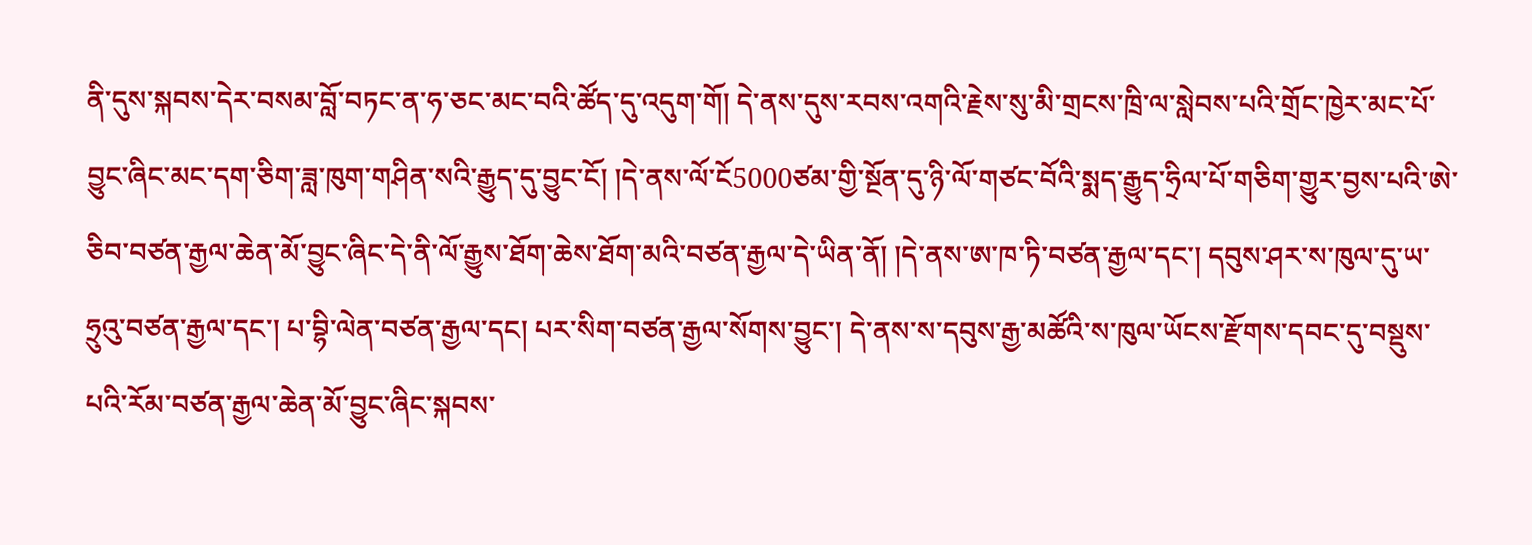ནི་དུས་སྐབས་དེར་བསམ་བློ་བཏང་ན་ཧ་ཅང་མང་བའི་ཚོད་དུ་འདུག་གོ། དེ་ནས་དུས་རབས་འགའི་རྗེས་སུ་མི་གྲངས་ཁྲི་ལ་སླེབས་པའི་གྲོང་ཁྱེར་མང་པོ་བྱུང་ཞིང་མང་དག་ཅིག་ཟླ་ཁུག་གཤིན་སའི་རྒྱུད་དུ་བྱུང་ངོ། །དེ་ནས་ལོ་ངོ5000ཙམ་གྱི་སྔོན་དུ་ཉི་ལོ་གཙང་བོའི་སྨད་རྒྱུད་ཧྲིལ་པོ་གཅིག་གྱུར་བྱས་པའི་ཨེ་ཅིབ་བཙན་རྒྱལ་ཆེན་མོ་བྱུང་ཞིང་དེ་ནི་ལོ་རྒྱུས་ཐོག་ཆེས་ཐོག་མའི་བཙན་རྒྱལ་དེ་ཡིན་ནོ། །དེ་ནས་ཨ་ཁ་ཏི་བཙན་རྒྱལ་དང་། དབུས་ཤར་ས་ཁུལ་དུ་ཡ་ཧྲུའུ་བཙན་རྒྱལ་དང་། པ་བྷི་ལེན་བཙན་རྒྱལ་དང། པར་སིག་བཙན་རྒྱལ་སོགས་བྱུང་། དེ་ནས་ས་དབུས་རྒྱ་མཚོའི་ས་ཁུལ་ཡོངས་རྫོགས་དབང་དུ་བསྡུས་པའི་རོམ་བཙན་རྒྱལ་ཆེན་མོ་བྱུང་ཞིང་སྐབས་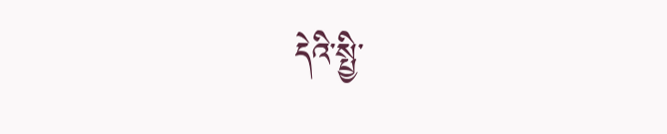དེའི་སྤྱི་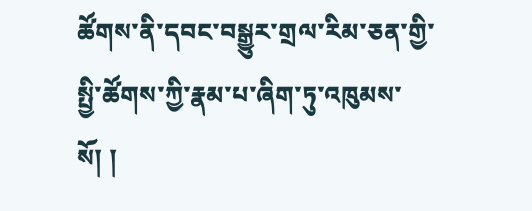ཚོགས་ནི་དབང་བསྒྱུར་གྲལ་རིམ་ཅན་གྱི་སྤྱི་ཚོགས་ཀྱི་རྣམ་པ་ཞིག་ཏུ་འཁུམས་སོ། །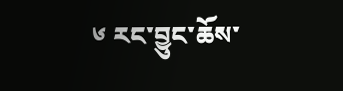༦ རང་བྱུང་ཆོས་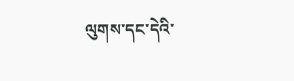ལུགས་དང་དེའི་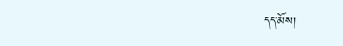དད་མོས།